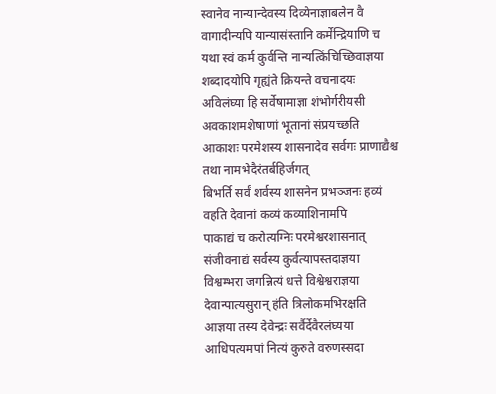स्वानेव नान्यान्देवस्य दिव्येनाज्ञाबलेन वै वागादीन्यपि यान्यासंस्तानि कर्मेन्द्रियाणि च
यथा स्वं कर्म कुर्वन्ति नान्यत्किंचिच्छिवाज्ञया शब्दादयोपि गृह्यंते क्रियन्ते वचनादयः
अविलंघ्या हि सर्वेषामाज्ञा शंभोर्गरीयसी अवकाशमशेषाणां भूतानां संप्रयच्छति
आकाशः परमेशस्य शासनादेव सर्वगः प्राणाद्यैश्च तथा नामभेदैरंतर्बहिर्जगत्
बिभर्ति सर्वं शर्वस्य शासनेन प्रभञ्जनः हव्यं वहति देवानां कव्यं कव्याशिनामपि
पाकाद्यं च करोत्यग्निः परमेश्वरशासनात् संजीवनाद्यं सर्वस्य कुर्वत्यापस्तदाज्ञया
विश्वम्भरा जगन्नित्यं धत्ते विश्वेश्वराज्ञया देवान्पात्यसुरान् हंति त्रिलोकमभिरक्षति
आज्ञया तस्य देवेन्द्रः सर्वैर्देवैरलंघ्यया आधिपत्यमपां नित्यं कुरुते वरुणस्सदा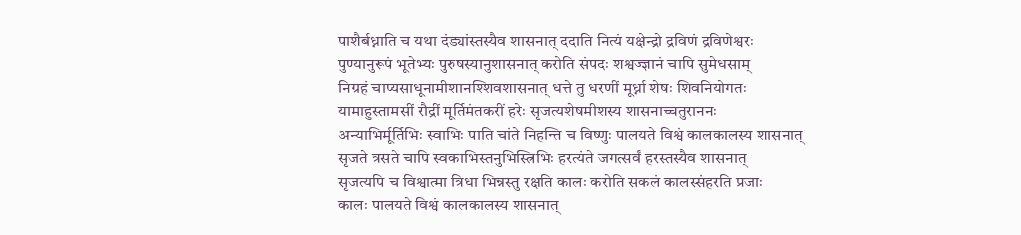पाशैर्बध्नाति च यथा दंड्यांस्तस्यैव शासनात् ददाति नित्यं यक्षेन्द्रो द्रविणं द्रविणेश्वरः
पुण्यानुरूपं भूतेभ्यः पुरुषस्यानुशासनात् करोति संपदः शश्वज्ज्ञानं चापि सुमेधसाम्
निग्रहं चाप्यसाधूनामीशानश्शिवशासनात् धत्ते तु धरणीं मूर्ध्ना शेषः शिवनियोगतः
यामाहुस्तामसीं रौद्रीं मूर्तिमंतकरीं हरेः सृजत्यशेषमीशस्य शासनाच्चतुराननः
अन्याभिर्मूर्तिभिः स्वाभिः पाति चांते निहन्ति च विष्णुः पालयते विश्वं कालकालस्य शासनात्
सृजते त्रसते चापि स्वकाभिस्तनुभिस्त्रिभिः हरत्यंते जगत्सर्वं हरस्तस्यैव शासनात्
सृजत्यपि च विश्वात्मा त्रिधा भिन्नस्तु रक्षति कालः करोति सकलं कालस्संहरति प्रजाः
कालः पालयते विश्वं कालकालस्य शासनात्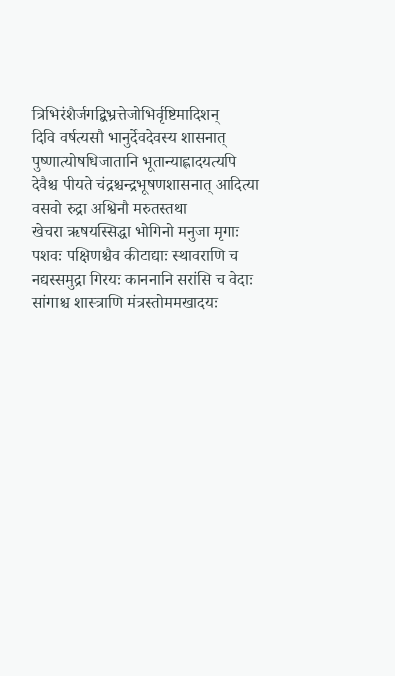त्रिभिरंशैर्जगद्बिभ्रत्तेजोभिर्वृष्टिमादिशन्
दिवि वर्षत्यसौ भानुर्देवदेवस्य शासनात् पुष्णात्योषधिजातानि भूतान्याह्लादयत्यपि
देवैश्च पीयते चंद्रश्चन्द्रभूषणशासनात् आदित्या वसवो रुद्रा अश्विनौ मरुतस्तथा
खेचरा ऋषयस्सिद्धा भोगिनो मनुजा मृगाः पशवः पक्षिणश्चैव कीटाद्याः स्थावराणि च
नद्यस्समुद्रा गिरयः काननानि सरांसि च वेदाः सांगाश्च शास्त्राणि मंत्रस्तोममखादयः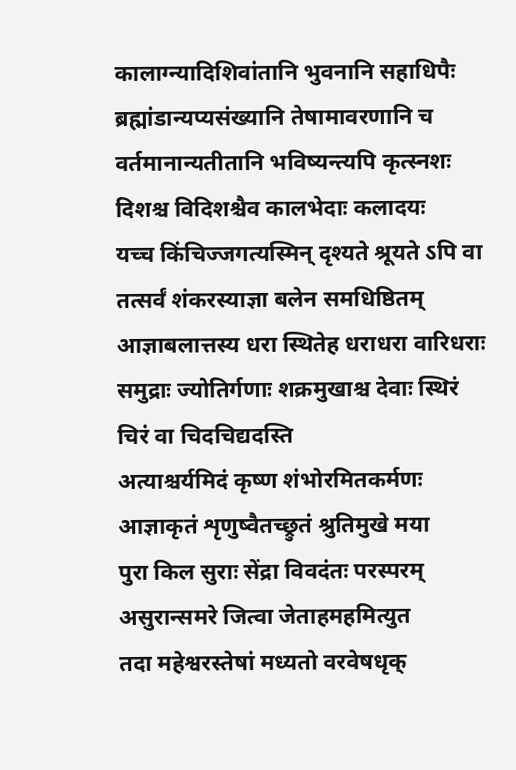कालाग्न्यादिशिवांतानि भुवनानि सहाधिपैः ब्रह्मांडान्यप्यसंख्यानि तेषामावरणानि च
वर्तमानान्यतीतानि भविष्यन्त्यपि कृत्स्नशः दिशश्च विदिशश्चैव कालभेदाः कलादयः
यच्च किंचिज्जगत्यस्मिन् दृश्यते श्रूयते ऽपि वा तत्सर्वं शंकरस्याज्ञा बलेन समधिष्ठितम्
आज्ञाबलात्तस्य धरा स्थितेह धराधरा वारिधराः समुद्राः ज्योतिर्गणाः शक्रमुखाश्च देवाः स्थिरं चिरं वा चिदचिद्यदस्ति
अत्याश्चर्यमिदं कृष्ण शंभोरमितकर्मणः आज्ञाकृतं शृणुष्वैतच्छ्रुतं श्रुतिमुखे मया
पुरा किल सुराः सेंद्रा विवदंतः परस्परम् असुरान्समरे जित्वा जेताहमहमित्युत
तदा महेश्वरस्तेषां मध्यतो वरवेषधृक्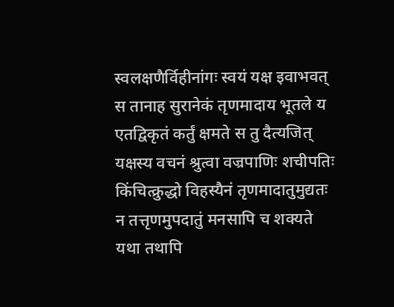स्वलक्षणैर्विहीनांगः स्वयं यक्ष इवाभवत्
स तानाह सुरानेकं तृणमादाय भूतले य एतद्विकृतं कर्तुं क्षमते स तु दैत्यजित्
यक्षस्य वचनं श्रुत्वा वज्रपाणिः शचीपतिः किंचित्क्रुद्धो विहस्यैनं तृणमादातुमुद्यतः
न तत्तृणमुपदातुं मनसापि च शक्यते यथा तथापि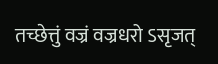तच्छेत्तुं वज्रं वज्रधरो ऽसृजत्